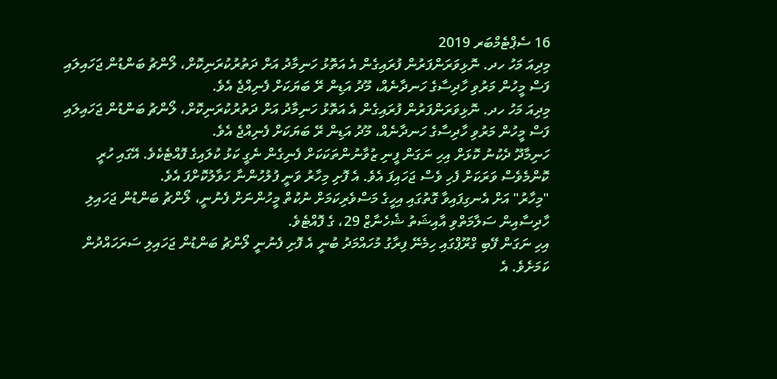16 ސެޕްޓެމްބަރ 2019
މިދިއަ މަހު ހދ. ނޮޅިވަރަންފަރުން ފުރައިގެން އެ އަތޮޅު ހަނިމާދު އަށް ދަތުރުކުރަނިކޮށް، ލޯންޗު ބަންޑުން ޖަހައިލައި ފަސް މީހުން މަރުވި ހާދިސާގެ ހަނދާނެއް، މޫދު އަޑިން ރޭ ބަޔަކަށް ފެނިއްޖެ އެވެ.
މިދިއަ މަހު ހދ. ނޮޅިވަރަންފަރުން ފުރައިގެން އެ އަތޮޅު ހަނިމާދު އަށް ދަތުރުކުރަނިކޮށް، ލޯންޗު ބަންޑުން ޖަހައިލައި ފަސް މީހުން މަރުވި ހާދިސާގެ ހަނދާނެއް، މޫދު އަޑިން ރޭ ބަޔަކަށް ފެނިއްޖެ އެވެ.
ހަނިމާދޫ ދެކުނު ކޮޅަށް އިހި ނަގަން ފީނި ޒުވާނުންތަކަކަށް ފެނިގެން ނެގީ ކަޅު ކުލައިގެ ފޮއްޓެކެވެ. އޭގައި ހުރީ ކޮންމެވެސް ވަރަކަށް ފެހި ވެސް ޖަހައިފަ އެވެ. އެ ފޮށި މިހާރު ވަނީ ފުލުހުންނާ ހަވާލުކޮށްފަ އެވެ.
"މިހާރު" އަށް އެނގިފައިވާ ގޮތުގައި އިހީގެ މަސްވެރިކަމަށް ނުކުތް މީހުންނަށް ފެނުނީ، ލޯންޗު ބަންޑުން ޖަހައިލި ހާދިސާއިން ސަލާމަތްވި އާއިޝަތު ޝެހެނާޒް 29، ގެ ފޮއްޓެވެ.
އިހި ނަގަން ފޭބި ގްރޫޕްގައި ހިމެނޭ ފިރާގު މުހައްމަދު ބުނީ އެ ފޮށި ފެނުނީ ލޯންޗު ބަންޑުން ޖަހައިލި ސަރަހައްދުން ކަމަށެވެ. އެ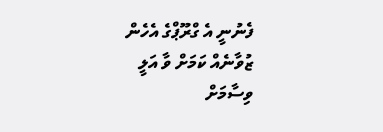ފެނުނީ އެ ގްރޫޕްގެ އެހެން ޒުވާނެއް ކަމަށް ވާ އަލީ ވިސާމަށް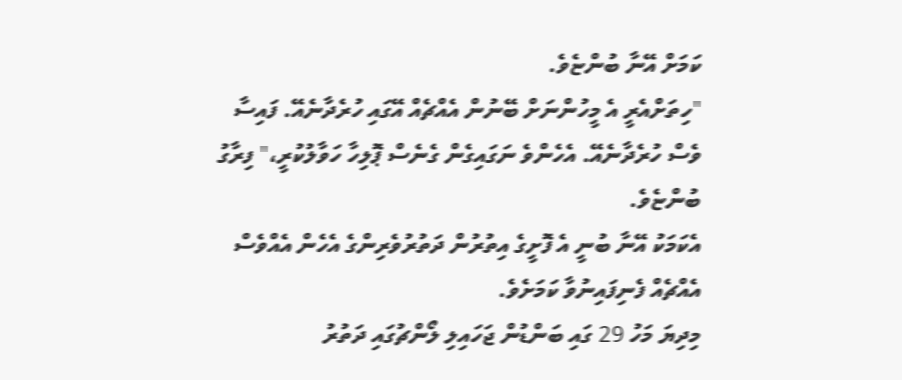ކަމަށް އޭނާ ބުންޏެވެ.
"ހިތަށްއެރީ އެ މީހުންނަށް ބޭނުން އެއްޗެއް އޭގައި ހުރެދާނެއޭ. ފައިސާ ވެސް ހުރެދާނެއޭ. އެހެންވެ ނަގައިގެން ގެނެސް ޕޮލިހާ ހަވާލުކުރީ،" ފިރާގު ބުންޏެވެ.
އެކަމަކު އޭނާ ބުނީ އެ ފޮށީގެ އިތުރުން ދަތުރުވެރިންގެ އެހެން އެއްވެސް އެއްޗެއް ފެނިފައިނުވާ ކަމަށެވެ.
މިދިޔަ މަހު 29 ގައި ބަންޑުން ޖަހައިލި ލޯންޗުގައި ދަތުރު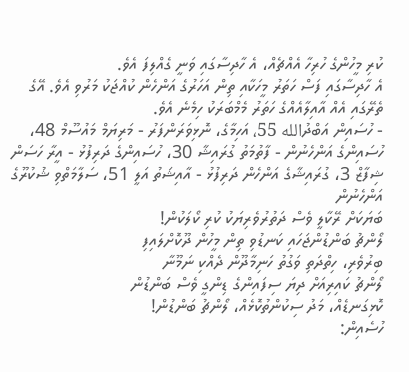ކުރި މީހުންގެ ހުރިހާ އެއްޗެއް، އެ ހާދިސާގައި ވަނީ ގެއްލިފަ އެވެ.
އެ ހާދިސާގައި ފަސް ހަތަރު މީހަކާއި ތިން އަހަރުގެ އަންހެން ކުއްޖަކު މަރުވި އެވެ. އޭގެ ތެރޭގައި އެއް އާއިލާއެއްގެ ހަތަރު މެމްބަރަކު ހިމެނެ އެވެ.
- ހުސައިން އަބްދުالله 55، އަހިމާގެ، ނޮޅިވަރަންފަރު - މަރިޔަމް މައުސޫމް 48، ހުސައިންގެ އަންހެނުން - ފާތުމަތު ގުރައިޝާ 30، ހުސައިންގެ ދަރިފުޅު - އީރާ ހަސަން ޝިފާޒް 3، ގުރައިޝާގެ އަންހެން ދަރިފުޅު - އާއިޝަތު އަލީ 51، ސަލާމަތްވި ޝުކުރޫގެ އަންހެނުން
ބަޔަކަށް ރޭކާލީ ވެސް ދަތުރުވެރިޔަކު ކުރި ކޯލަކުން!
ލޯންޗު ބަންޑުންޖަހައި ކަނޑުވި ތިން މީހުން ދޫކޮށްލައިފި
ބިރުވެރި، ހިތްދަތި ވަގުތު ހަނިމާދޫން ދެއްކި ނަމޫނާ
ލޯންޗު ކައިރިއަށް ދިޔަ ސިފައިންގެ ޑިންގީ ވެސް ބަންޑުން
ކޮޅިގަނޑެއް، މަދު ސިކުންތުކޮޅެއް، ލޯންޗު ބަންޑުން!
ހުސެއިން: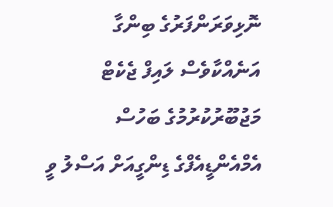ނޮޅިވަރަންފަރުގެ ބިންގާ
އަނެއްކާވެސް ލައިފް ޖެކެޓް މަޖުބޫރުކުރުމުގެ ބަހުސް
އެމްއެންޑީއެފްގެ ޑިންގީއަށް އަސްލު ވީ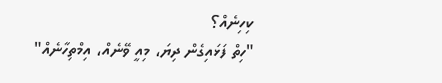ކިހިނެއް؟
"ހިތް ފަޅައިގެން ދިޔަ، މިއީ ވޭނެއް، އިމްތިހާނެއް"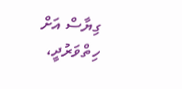ގިޔާސް އަށް ހިތްވަރުދީ،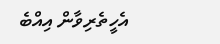އެހީތެރިވާން އިއްބެ